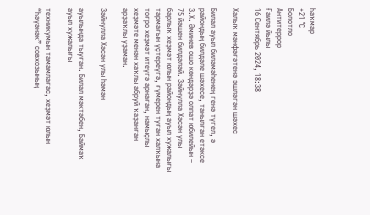Һаҡмар
+21 °С
Болотло
Антитеррор
Ғаилә йылы
16 Сентябрь 2024, 18:38

Халыҡ мәнфәғәтенә эшләгән шәхес

Билал ауыл биләмәһенең генә түгел, ә райондың билдәле шәхесе, танылған етәксе З.Х. Әминев ошо көндәрҙә олпат юбилейын – 75 йәшен билдәләй. Зәйнулла Хәсән улы барлыҡ хеҙмәт юлын райондың ауыл хужалығы тармағын үҫтереүгә, ғүмерен туған халҡына тоғро хеҙмәт итеүгә арнаған, намыҫлы хеҙмәте менән хаҡлы абруй ҡаҙанған арҙаҡлы уҙаман.

Зәйнулла Хәсән улы һәмән

ауылында тыуған. Билал мәктәбен, Баймаҡ ауыл хужалығы

техникумын тамамлағас, хеҙмәт юлын “Һәүәнәк” совхозының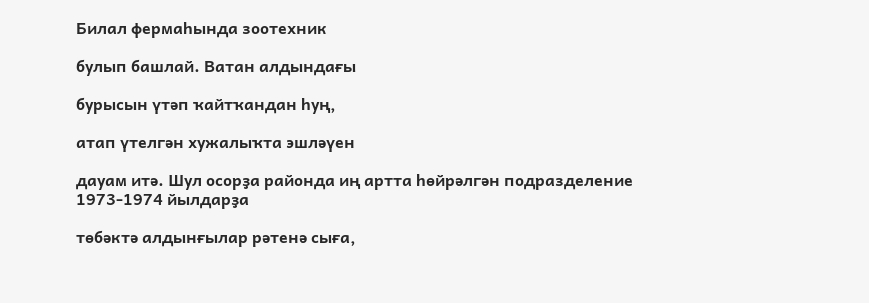Билал фермаһында зоотехник

булып башлай. Ватан алдындағы

бурысын үтәп ҡайтҡандан һуң,

атап үтелгән хужалыҡта эшләүен

дауам итә. Шул осорҙа районда иң артта һөйрәлгән подразделение 1973-1974 йылдарҙа

төбәктә алдынғылар рәтенә сыға,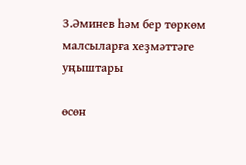З.Әминев һәм бер төркөм малсыларға хеҙмәттәге уңыштары

өсөн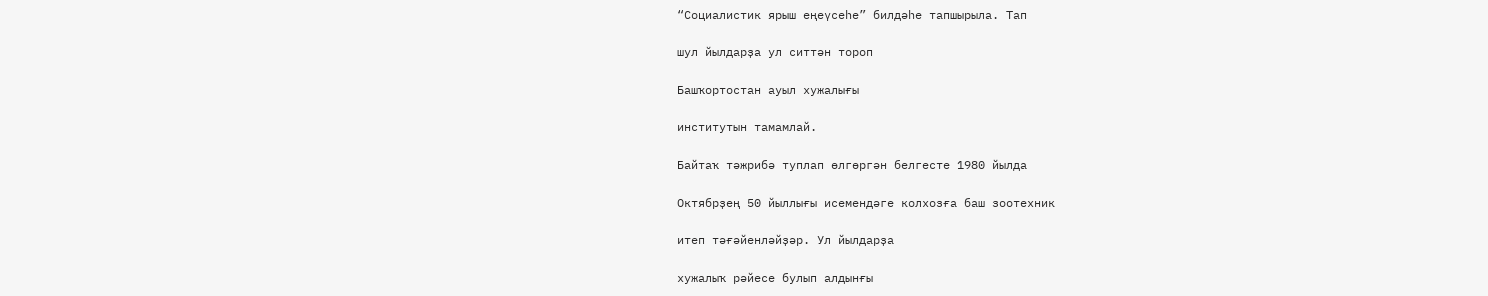“Социалистик ярыш еңеүсеһе” билдәһе тапшырыла. Тап

шул йылдарҙа ул ситтән тороп

Башҡортостан ауыл хужалығы

институтын тамамлай.

Байтаҡ тәжрибә туплап өлгөргән белгесте 1980 йылда

Октябрҙең 50 йыллығы исемендәге колхозға баш зоотехник

итеп тәғәйенләйҙәр. Ул йылдарҙа

хужалыҡ рәйесе булып алдынғы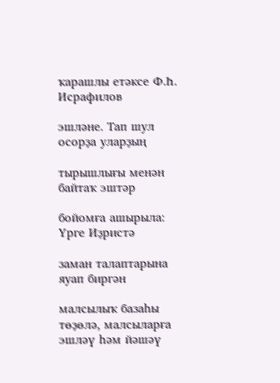ҡарашлы етәксе Ф.Һ. Исрафилов

эшләне. Тап шул осорҙа уларҙың

тырышлығы менән байтаҡ эштәр

бойомға ашырыла: Үрге Иҙристә

заман талаптарына яуап биргән

малсылыҡ базаһы төҙөлә, малсыларға эшләү һәм йәшәү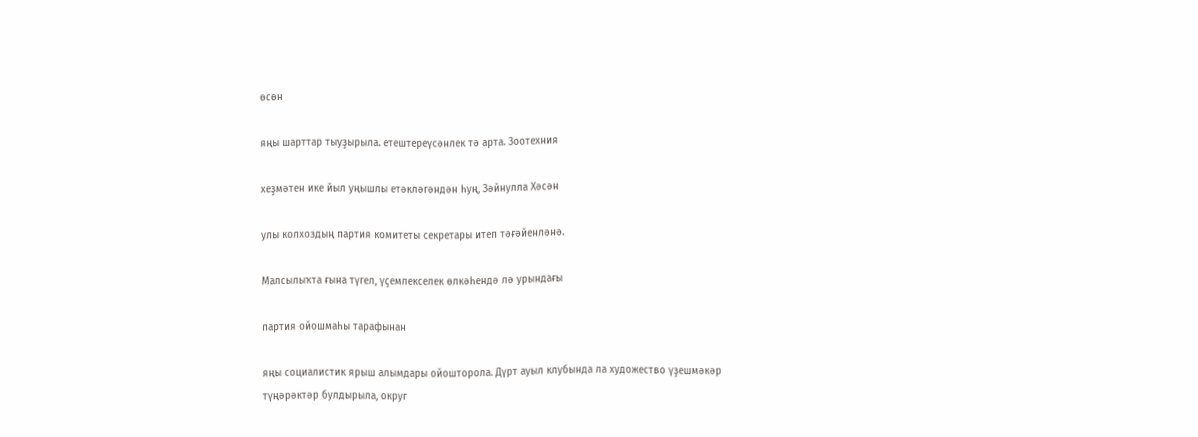өсөн

яңы шарттар тыуҙырыла. етештереүсәнлек тә арта. Зоотехния

хеҙмәтен ике йыл уңышлы етәкләгәндән һуң, Зәйнулла Хәсән

улы колхоздың партия комитеты секретары итеп тәғәйенләнә.

Малсылыҡта ғына түгел, үҫемлекселек өлкәһендә лә урындағы

партия ойошмаһы тарафынан

яңы социалистик ярыш алымдары ойошторола. Дүрт ауыл клубында ла художество үҙешмәкәр түңәрәктәр булдырыла, округ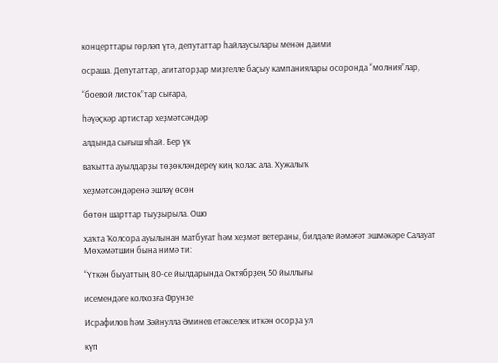концерттары гөрләп үтә, депутаттар һайлаусылары менән даими

осраша. Депутаттар, агитаторҙар миҙгелле баҫыу кампаниялары осоронда “молния”лар,

“боевой листок”тар сығара,

һәүәҫкәр артистар хеҙмәтсәндәр

алдында сығыш яһай. Бер үк

ваҡытта ауылдарҙы төҙөкләндереү киң ҡолас ала. Хужалыҡ

хеҙмәтсәндәренә эшләү өсөн

бөтөн шарттар тыуҙырыла. Ошо

хаҡта Ҡолсора ауылынан матбуғат һәм хеҙмәт ветераны, билдәле йәмәғәт эшмәкәре Салауат Мөхәмәтшин бына нимә ти:

“Үткән быуаттың 80-се йылдарында Октябрҙең 50 йыллығы

исемендәге колхозға Фрунзе

Исрафилов һәм Зәйнулла Әминев етәкселек иткән осорҙа ул

күп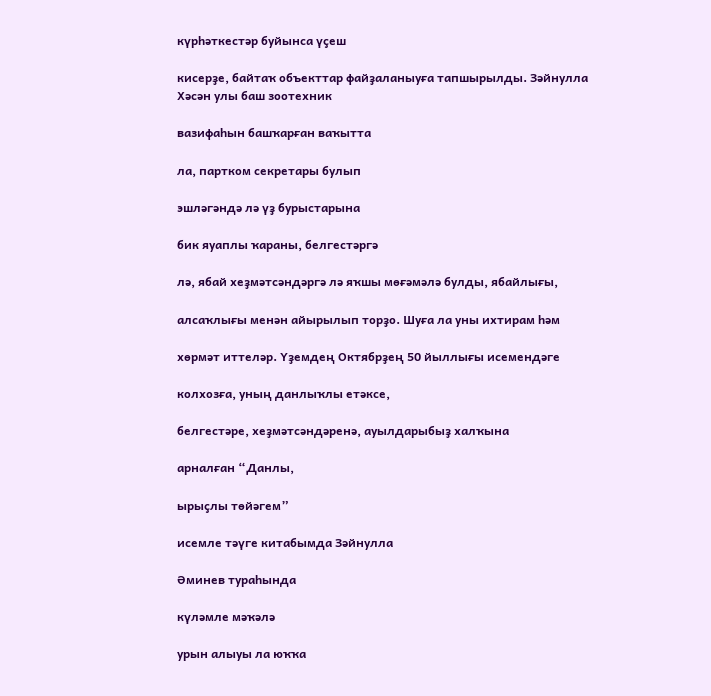күрһәткестәр буйынса үҫеш

кисерҙе, байтаҡ объекттар файҙаланыуға тапшырылды. Зәйнулла Хәсән улы баш зоотехник

вазифаһын башҡарған ваҡытта

ла, партком секретары булып

эшләгәндә лә үҙ бурыстарына

бик яуаплы ҡараны, белгестәргә

лә, ябай хеҙмәтсәндәргә лә яҡшы мөғәмәлә булды, ябайлығы,

алсаҡлығы менән айырылып торҙо. Шуға ла уны ихтирам һәм

хөрмәт иттеләр. Үҙемдең Октябрҙең 50 йыллығы исемендәге

колхозға, уның данлыҡлы етәксе,

белгестәре, хеҙмәтсәндәренә, ауылдарыбыҙ халҡына

арналған “Данлы,

ырыҫлы төйәгем”

исемле тәүге китабымда Зәйнулла

Әминев тураһында

күләмле мәҡәлә

урын алыуы ла юҡҡа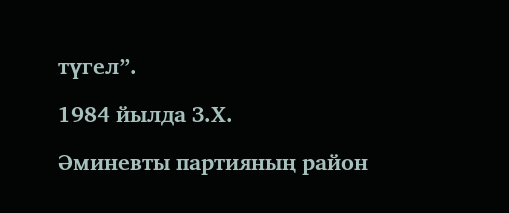түгел”.

1984 йылда З.Х.

Әминевты партияның район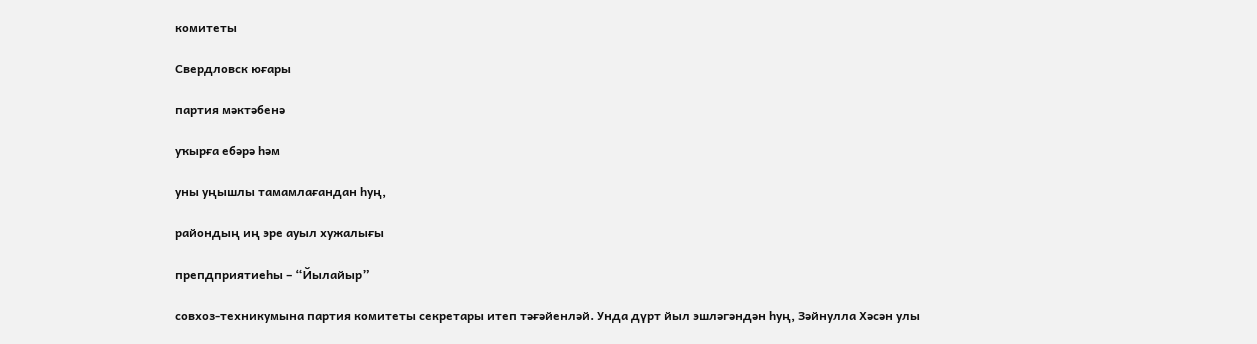комитеты

Свердловск юғары

партия мәктәбенә

уҡырға ебәрә һәм

уны уңышлы тамамлағандан һуң,

райондың иң эре ауыл хужалығы

препдприятиеһы – “Йылайыр”

совхоз-техникумына партия комитеты секретары итеп тәғәйенләй. Унда дүрт йыл эшләгәндән һуң, Зәйнулла Хәсән улы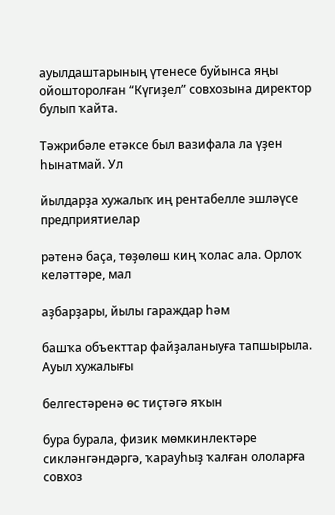ауылдаштарының үтенесе буйынса яңы ойошторолған “Күгиҙел” совхозына директор булып ҡайта.

Тәжрибәле етәксе был вазифала ла үҙен һынатмай. Ул

йылдарҙа хужалыҡ иң рентабелле эшләүсе предприятиелар

рәтенә баҫа, төҙөлөш киң ҡолас ала. Орлоҡ келәттәре, мал

аҙбарҙары, йылы гараждар һәм

башҡа объекттар файҙаланыуға тапшырыла. Ауыл хужалығы

белгестәренә өс тиҫтәгә яҡын

бура бурала, физик мөмкинлектәре сикләнгәндәргә, ҡарауһыҙ ҡалған ололарға совхоз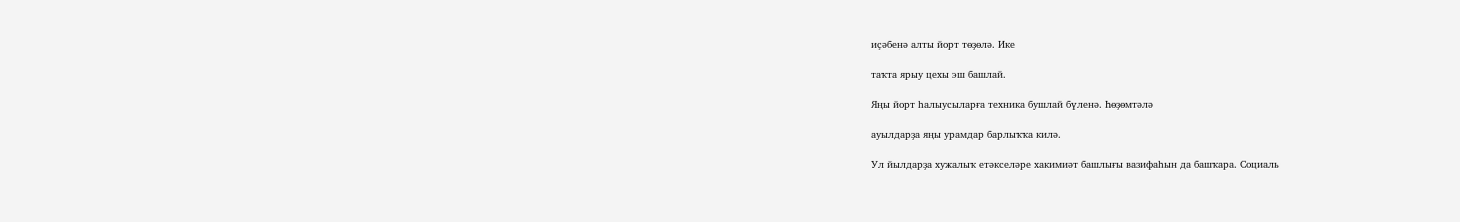иҫәбенә алты йорт төҙөлә. Ике

таҡта ярыу цехы эш башлай.

Яңы йорт һалыусыларға техника бушлай бүленә. Һөҙөмтәлә

ауылдарҙа яңы урамдар барлыҡҡа килә.

Ул йылдарҙа хужалыҡ етәкселәре хакимиәт башлығы вазифаһын да башҡара. Социаль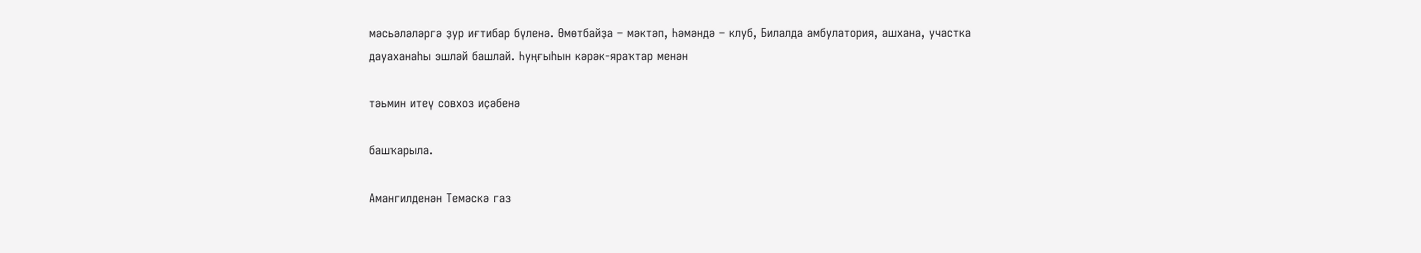мәсьәләләргә ҙур иғтибар бүленә. Өмөтбайҙа – мәктәп, Һәмәндә – клуб, Билалда амбулатория, ашхана, участка дауаханаһы эшләй башлай. Һуңғыһын кәрәк-яраҡтар менән

тәьмин итеү совхоз иҫәбенә

башҡарыла.

Амангилденән Темәскә газ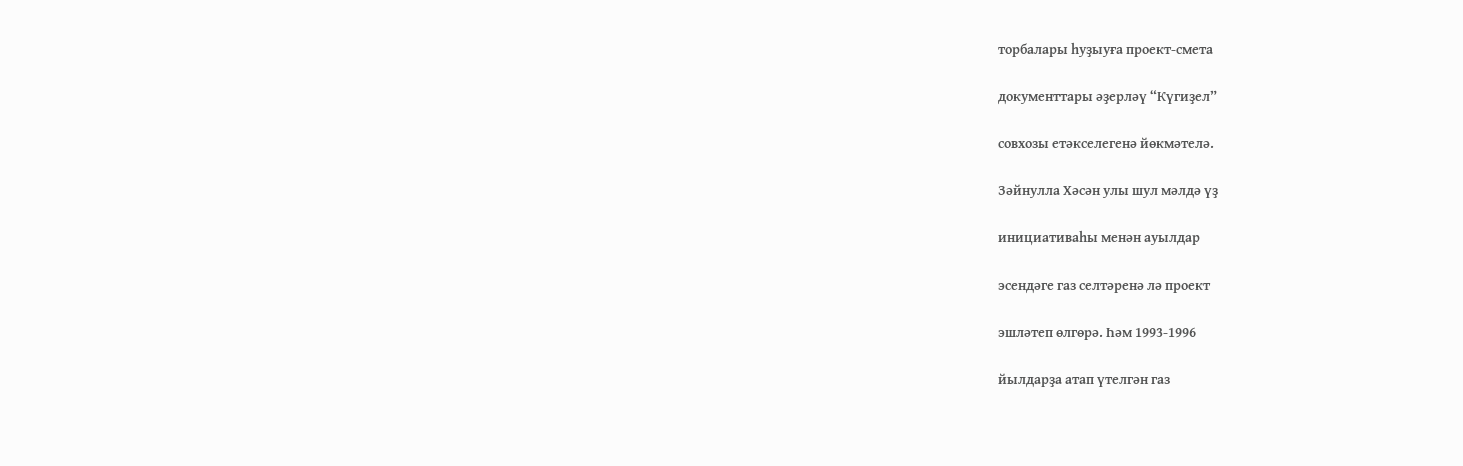торбалары һуҙыуға проект-смета

документтары әҙерләү “Күгиҙел”

совхозы етәкселегенә йөкмәтелә.

Зәйнулла Хәсән улы шул мәлдә үҙ

инициативаһы менән ауылдар

эсендәге газ селтәренә лә проект

эшләтеп өлгөрә. Һәм 1993-1996

йылдарҙа атап үтелгән газ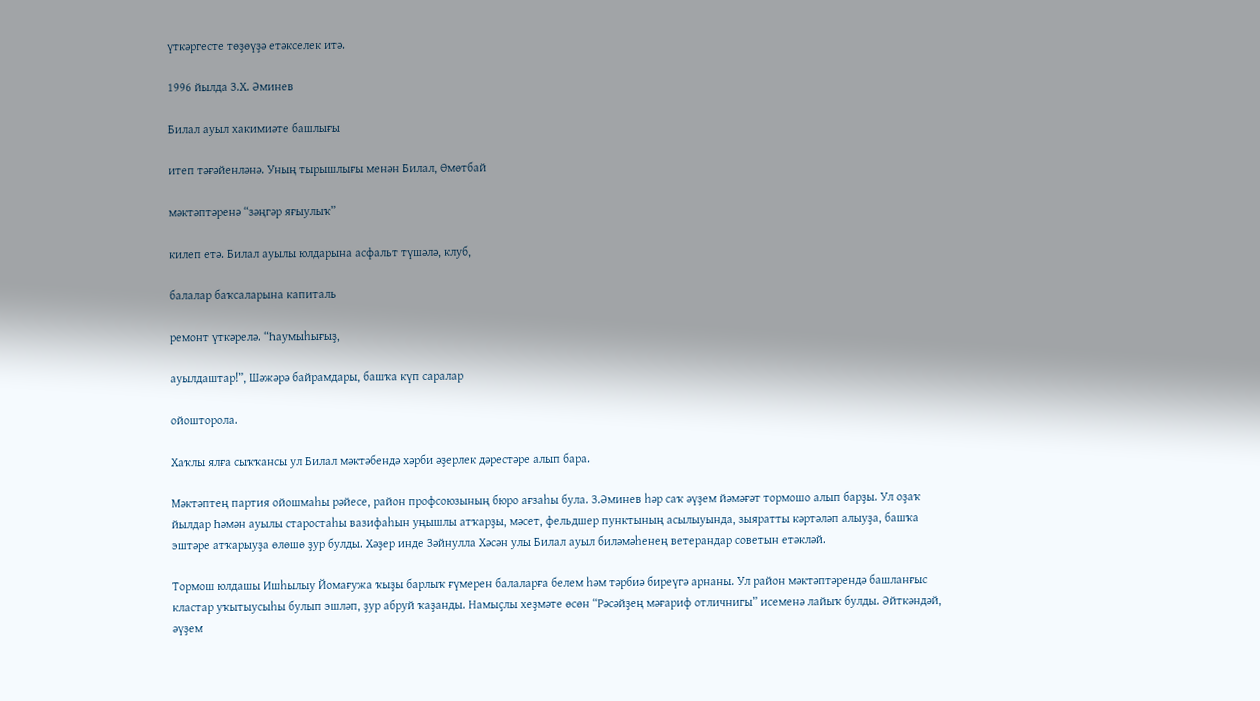үткәргесте төҙөүҙә етәкселек итә.

1996 йылда З.Х. Әминев

Билал ауыл хакимиәте башлығы

итеп тәғәйенләнә. Уның тырышлығы менән Билал, Өмөтбай

мәктәптәренә “зәңгәр яғыулыҡ”

килеп етә. Билал ауылы юлдарына асфальт түшәлә, клуб,

балалар баҡсаларына капиталь

ремонт үткәрелә. “Һаумыһығыҙ,

ауылдаштар!”, Шәжәрә байрамдары, башҡа күп саралар

ойошторола.

Хаҡлы ялға сыҡҡансы ул Билал мәктәбендә хәрби әҙерлек дәрестәре алып бара.

Мәктәптең партия ойошмаһы рәйесе, район профсоюзының бюро ағзаһы була. З.Әминев һәр саҡ әүҙем йәмәғәт тормошо алып барҙы. Ул оҙаҡ йылдар Һәмән ауылы старостаһы вазифаһын уңышлы атҡарҙы, мәсет, фельдшер пунктының асылыуында, зыяратты кәртәләп алыуҙа, башҡа эштәре атҡарыуҙа өлөшө ҙур булды. Хәҙер инде Зәйнулла Хәсән улы Билал ауыл биләмәһенең ветерандар советын етәкләй.

Тормош юлдашы Ишһылыу Йомағужа ҡыҙы барлыҡ ғүмерен балаларға белем һәм тәрбиә биреүгә арнаны. Ул район мәктәптәрендә башланғыс кластар уҡытыусыһы булып эшләп, ҙур абруй ҡаҙанды. Намыҫлы хеҙмәте өсөн “Рәсәйҙең мәғариф отличнигы” исеменә лайыҡ булды. Әйткәндәй, әүҙем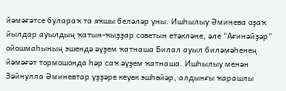йәмәғәтсе булараҡ та яҡшы беләләр уны. Ишһылыу Әминева оҙаҡ йылдар ауылдың ҡатын-ҡыҙҙар советын етәкләне, әле “Ағинәйҙәр” ойошмаһының эшендә әүҙем ҡатнаша Билал ауыл биләмәһенең йәмәғәт тормошонда һәр саҡ әүҙем ҡатнаша. Ишһылыу менән Зәйнулла Әминевтар үҙҙәре кеүек эшһөйәр, алдынғы ҡарашлы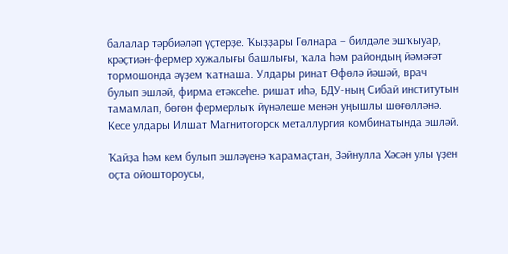балалар тәрбиәләп үҫтерҙе. Ҡыҙҙары Гөлнара – билдәле эшҡыуар, крәҫтиән-фермер хужалығы башлығы, ҡала һәм райондың йәмәғәт тормошонда әүҙем ҡатнаша. Улдары ринат Өфөлә йәшәй, врач булып эшләй, фирма етәксеһе. ришат иһә, БДУ-ның Сибай институтын тамамлап, бөгөн фермерлыҡ йүнәлеше менән уңышлы шөғөлләнә. Кесе улдары Илшат Магнитогорск металлургия комбинатында эшләй.

Ҡайҙа һәм кем булып эшләүенә ҡарамаҫтан, Зәйнулла Хәсән улы үҙен оҫта ойоштороусы,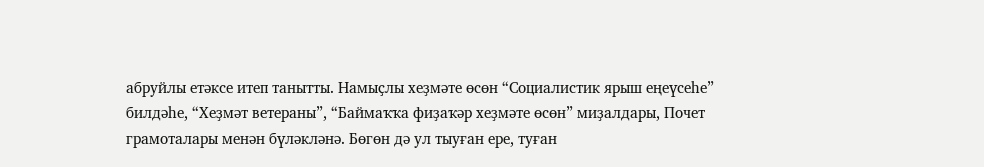абруйлы етәксе итеп танытты. Намыҫлы хеҙмәте өсөн “Социалистик ярыш еңеүсеһе” билдәһе, “Хеҙмәт ветераны”, “Баймаҡҡа фиҙаҡәр хеҙмәте өсөн” миҙалдары, Почет грамоталары менән бүләкләнә. Бөгөн дә ул тыуған ере, туған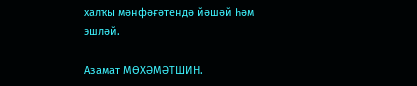халҡы мәнфәғәтендә йәшәй һәм эшләй.

Азамат МӨХӘМӘТШИН.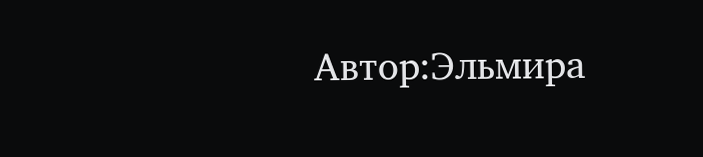Автор:Эльмира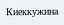Киеккужина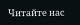Читайте нас